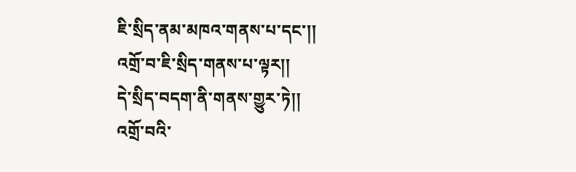ཇི་སྲིད་ནམ་མཁའ་གནས་པ་དང་།།
འགྲོ་བ་ཇི་སྲིད་གནས་པ་ལྟར།།
དེ་སྲིད་བདག་ནི་གནས་གྱུར་ཏེ།།
འགྲོ་བའི་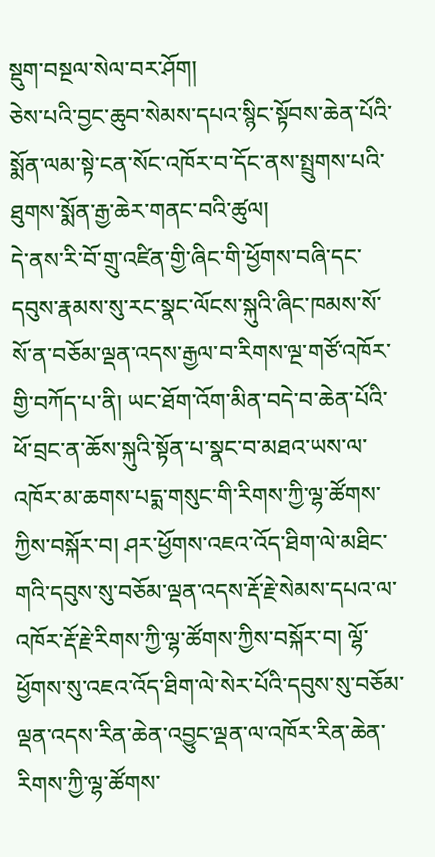སྡུག་བསྔལ་སེལ་བར་ཤོག།
ཅེས་པའི་བྱང་ཆུབ་སེམས་དཔའ་སྙིང་སྟོབས་ཆེན་པོའི་སྨོན་ལམ་སྟེ་ངན་སོང་འཁོར་བ་དོང་ནས་སྤྲུགས་པའི་ཐུགས་སྨོན་རྒྱ་ཆེར་གནང་བའི་ཚུལ།
དེ་ནས་རི་བོ་གྲུ་འཛིན་གྱི་ཞིང་གི་ཕྱོགས་བཞི་དང་དབུས་རྣམས་སུ་རང་སྣང་ལོངས་སྐུའི་ཞིང་ཁམས་སོ་སོ་ན་བཅོམ་ལྡན་འདས་རྒྱལ་བ་རིགས་ལྔ་གཙོ་འཁོར་གྱི་བཀོད་པ་ནི། ཡང་ཐོག་འོག་མིན་བདེ་བ་ཆེན་པོའི་ཕོ་བྲང་ན་ཆོས་སྐུའི་སྟོན་པ་སྣང་བ་མཐའ་ཡས་ལ་འཁོར་མ་ཆགས་པདྨ་གསུང་གི་རིགས་ཀྱི་ལྷ་ཚོགས་ཀྱིས་བསྐོར་བ། ཤར་ཕྱོགས་འཇའ་འོད་ཐིག་ལེ་མཐིང་གའི་དབུས་སུ་བཅོམ་ལྡན་འདས་རྡོ་རྗེ་སེམས་དཔའ་ལ་འཁོར་རྡོ་རྗེ་རིགས་ཀྱི་ལྷ་ཚོགས་ཀྱིས་བསྐོར་བ། ལྷོ་ཕྱོགས་སུ་འཇའ་འོད་ཐིག་ལེ་སེར་པོའི་དབུས་སུ་བཅོམ་ལྡན་འདས་རིན་ཆེན་འབྱུང་ལྡན་ལ་འཁོར་རིན་ཆེན་རིགས་ཀྱི་ལྷ་ཚོགས་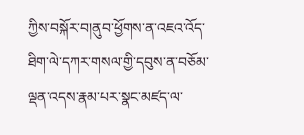ཀྱིས་བསྐོར་བ།ནུབ་ཕྱོགས་ན་འཇའ་འོད་ཐིག་ལེ་དཀར་གསལ་གྱི་དབུས་ན་བཅོམ་ལྡན་འདས་རྣམ་པར་སྣང་མཛད་ལ་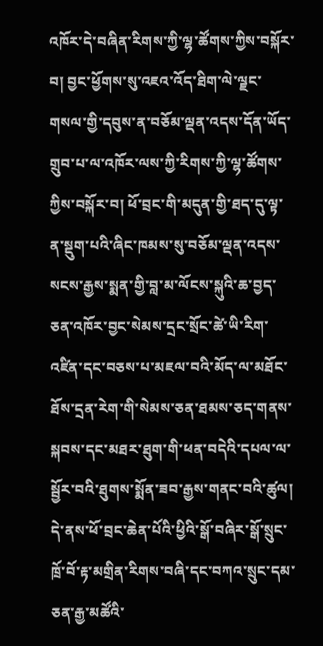འཁོར་དེ་བཞིན་རིགས་ཀྱི་ལྷ་ཚོགས་ཀྱིས་བསྐོར་བ། བྱང་ཕྱོགས་སུ་འཇའ་འོད་ཐིག་ལེ་ལྗང་གསལ་གྱི་དབུས་ན་བཅོམ་ལྡན་འདས་དོན་ཡོད་གྲུབ་པ་ལ་འཁོར་ལས་ཀྱི་རིགས་ཀྱི་ལྷ་ཚོགས་ཀྱིས་བསྐོར་བ། ཕོ་བྲང་གི་མདུན་གྱི་ཐད་དུ་ལྟ་ན་སྡུག་པའི་ཞིང་ཁམས་སུ་བཅོམ་ལྡན་འདས་སངས་རྒྱས་སྨན་གྱི་བླ་མ་ལོངས་སྐུའི་ཆ་བྱད་ཅན་འཁོར་བྱང་སེམས་དྲང་སྲོང་ཚེ་ཡི་རིག་འཛིན་དང་བཅས་པ་མཇལ་བའི་མོད་ལ་མཐོང་ཐོས་དྲན་རེག་གི་སེམས་ཅན་ཐམས་ཅད་གནས་སྐབས་དང་མཐར་ཐུག་གི་ཕན་བདེའི་དཔལ་ལ་སྦྱོར་བའི་ཐུགས་སྨོན་ཟབ་རྒྱས་གནང་བའི་ཚུལ།
དེ་ནས་ཕོ་བྲང་ཆེན་པོའི་ཕྱིའི་སྒོ་བཞིར་སྒོ་སྲུང་ཁྲོ་བོ་རྟ་མགྲིན་རིགས་བཞི་དང་བཀའ་སྲུང་དམ་ཅན་རྒྱ་མཚོའི་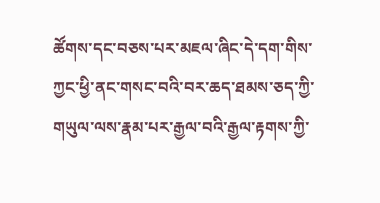ཚོགས་དང་བཅས་པར་མཇལ་ཞིང་དེ་དག་གིས་ཀྱང་ཕྱི་ནང་གསང་བའི་བར་ཆད་ཐམས་ཅད་ཀྱི་གཡུལ་ལས་རྣམ་པར་རྒྱལ་བའི་རྒྱལ་རྟགས་ཀྱི་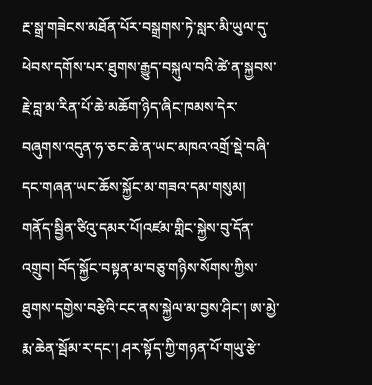རྔ་སྒྲ་གཟེངས་མཐོན་པོར་བསྒྲགས་ཏེ་སླར་མི་ཡུལ་དུ་ཕེབས་དགོས་པར་ཐུགས་རྒྱུད་བསྐུལ་བའི་ཚེ་ན་སྐྱབས་རྗེ་བླ་མ་རིན་པོ་ཆེ་མཆོག་ཉིད་ཞིང་ཁམས་དེར་བཞུགས་འདུན་ཧ་ཅང་ཆེ་ན་ཡང་མཁའ་འགྲོ་སྡེ་བཞི་དང་གཞན་ཡང་ཆོས་སྐྱོང་མ་གཟའ་དམ་གསུམ། གནོད་སྦྱིན་ཙིའུ་དམར་པོ།འཛམ་གླིང་སྐྱེས་བུ་དོན་འགྲུབ། བོད་སྐྱོང་བསྟན་མ་བཅུ་གཉིས་སོགས་ཀྱིས་ཐུགས་དགྱེས་བརྩེའི་ངང་ནས་སྐྱེལ་མ་བྱས་ཤིང་། ཨ་མྱེ་རྨ་ཆེན་སྦོམ་ར་དང་། ཤར་སྟོད་ཀྱི་གཉན་པོ་གཡུ་རྩེ་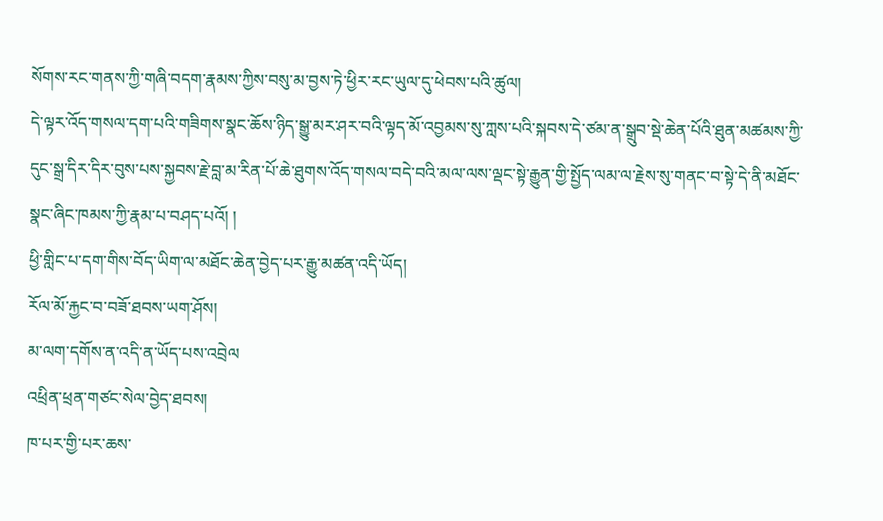སོགས་རང་གནས་ཀྱི་གཞི་བདག་རྣམས་ཀྱིས་བསུ་མ་བྱས་ཏེ་ཕྱིར་རང་ཡུལ་དུ་ཕེབས་པའི་ཚུལ།
དེ་ལྟར་འོད་གསལ་དག་པའི་གཟིགས་སྣང་ཆོས་ཉིད་སྒྱུ་མར་ཤར་བའི་ལྟད་མོ་འབྱམས་སུ་ཀླས་པའི་སྐབས་དེ་ཙམ་ན་སྒྲུབ་སྡེ་ཆེན་པོའི་ཐུན་མཚམས་ཀྱི་དུང་སྒྲ་དིར་དིར་བུས་པས་སྐྱབས་རྗེ་བླ་མ་རིན་པོ་ཆེ་ཐུགས་འོད་གསལ་བདེ་བའི་མལ་ལས་ལྡང་སྟེ་རྒྱུན་གྱི་སྤྱོད་ལམ་ལ་རྗེས་སུ་གནང་བ་སྟེ་དེ་ནི་མཐོང་སྣང་ཞིང་ཁམས་ཀྱི་རྣམ་པ་བཤད་པའོ། །
ཕྱི་གླིང་པ་དག་གིས་བོད་ཡིག་ལ་མཐོང་ཆེན་བྱེད་པར་རྒྱུ་མཚན་འདི་ཡོད།
རོལ་མོ་རྐྱང་བ་བཟོ་ཐབས་ཡག་ཤོས།
མ་ལག་དགོས་ན་འདི་ན་ཡོད་པས་འབྲེལ
འཕྲིན་ཕྲན་གཙང་སེལ་བྱེད་ཐབས།
ཁ་པར་གྱི་པར་ཆས་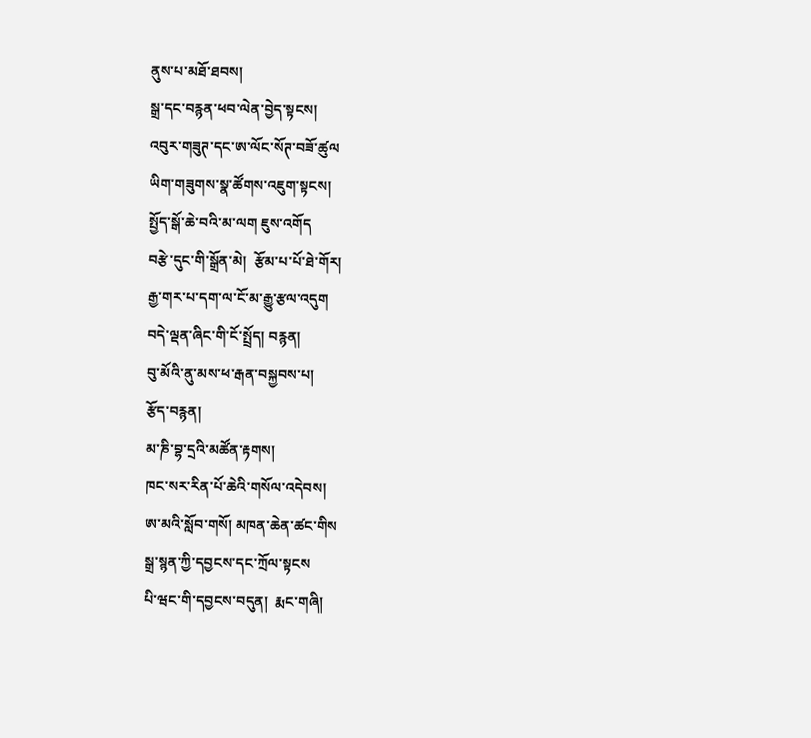ནུས་པ་མཐོ་ཐབས།
སྒྲ་དང་བརྙན་ཕབ་ལེན་བྱེད་སྟངས།
འབུར་གཟུཊ་དང་ཨ་ལོང་སོཊ་བཟོ་ཚུལ
ཡིག་གཟུགས་སྣ་ཚོགས་འཇུག་སྟངས།
སྤྱོད་སྒོ་ཆེ་བའི་མ་ལག ཇུས་འགོད
བརྩེ་དུང་གི་སྒྲོན་མེ།  རྩོམ་པ་པོ་ཐེ་གོར།
རྒྱ་གར་པ་དག་ལ་ངོ་མ་རྒྱུ་རྩལ་འདུག
བདེ་ལྡན་ཞིང་གི་ངོ་སྤྲོད། བརྙན།
བུ་མོའི་ནུ་མས་ཕ་རྒན་བསྐྱབས་པ།
རྩོད་བརྙན།
མ་ཎི་བྷ་དྲའི་མཚོན་རྟགས།
ཁང་སར་རིན་པོ་ཆེའི་གསོལ་འདེབས།
ཨ་མའི་སློབ་གསོ། མཁན་ཆེན་ཚང་གིས
སྒྲ་སྙན་ཀྱི་དབྱངས་དང་ཀྲོལ་སྟངས
པི་ཝང་གི་དབྱངས་བདུན།  རྨང་གཞི།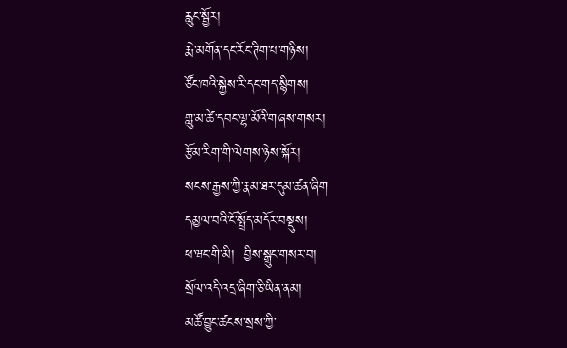རླུང་སྦྱོར།
རྨེ་མགོན་དང་རོང་ཊིག་པ་གཉིས།
ཙོང་ཁའི་སྐྱེས་རི་དང་གད་སྙིགས།
གླུ་མ་ཚེ་དབང་ལྷ་མོའི་གཞས་གསར།
རྩོམ་རིག་གི་ལེགས་ཉེས་སྐོར།
སངས་རྒྱས་ཀྱི་རྣམ་ཐར་དུམ་ཚན་ཞིག
དམྱལ་བའི་ངོ་སྤྲོད་མདོར་བསྡུས།
ཕ་ཝང་གི་མི།  བྱིས་སྒྲུང་གསར་བ།
སྲོལ་འདི་འདྲ་ཞིག་ཅི་ཡིན་ནམ།
མཚོ་བྱུང་ཚངས་སྲས་ཀྱི་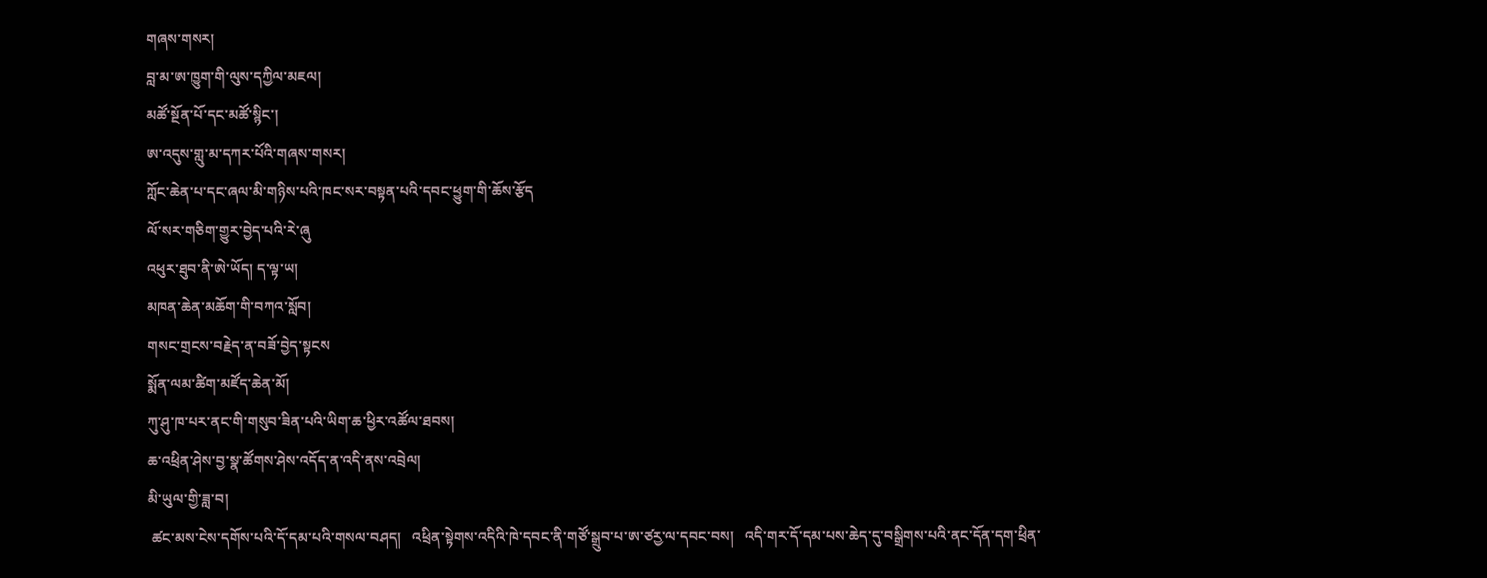གཞས་གསར།
བླ་མ་ཨ་ཁྱུག་གི་ལུས་དཀྱིལ་མཇལ།
མཚོ་སྔོན་པོ་དང་མཚོ་སྙིང་།
ཨ་འདུས་གླུ་མ་དཀར་པོའི་གཞས་གསར།
ཀློང་ཆེན་པ་དང་ཞལ་མི་གཉིས་པའི་ཁང་སར་བསྟན་པའི་དབང་ཕྱུག་གི་ཆོས་རྩོད
ལོ་སར་གཅིག་གྱུར་བྱེད་པའི་རེ་ཞུ
འཕུར་ཐུབ་ནི་ཨེ་ཡོད། ད་ལྟ་ཡ།
མཁན་ཆེན་མཆོག་གི་བཀའ་སློབ།
གསང་གྲངས་བརྗེད་ན་བཟོ་བྱེད་སྟངས
སྨོན་ལམ་ཚིག་མཛོད་ཆེན་མོ།
ཀུ་ཤུ་ཁ་པར་ནང་གི་གསུབ་ཟིན་པའི་ཡིག་ཆ་ཕྱིར་འཚོལ་ཐབས།
ཆ་འཕྲིན་ཤེས་བྱ་སྣ་ཚོགས་ཤེས་འདོད་ན་འདི་ནས་འབྲེལ།
མི་ཡུལ་གྱི་ཟླ་བ།
 ཚང་མས་ངེས་དགོས་པའི་དོ་དམ་པའི་གསལ་བཤད།   འཕྲིན་སྟེགས་འདིའི་ཁེ་དབང་ནི་གཙོ་སྒྲུབ་པ་ཨ་ཙརྱ་ལ་དབང་བས།   འདི་གར་དོ་དམ་པས་ཆེད་དུ་བསྒྲིགས་པའི་ནང་དོན་དག་ཕྲིན་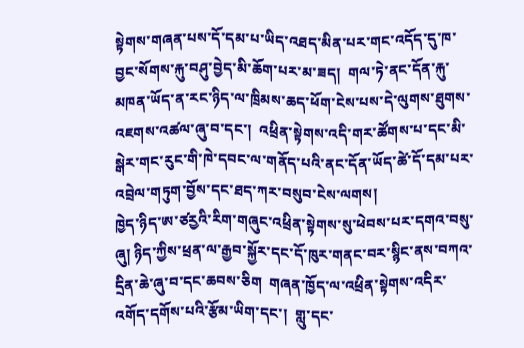སྟེགས་གཞན་པས་དོ་དམ་པ་ཡིད་འཐད་མིན་པར་གང་འདོད་དུ་ཁ་བྱང་སོགས་རྐུ་བཤུ་བྱེད་མི་ཆོག་པར་མ་ཟད།  གལ་ཏེ་ནང་དོན་རྐུ་མཁན་ཡོད་ན་རང་ཉིད་ལ་ཁྲིམས་ཆད་ཕོག་ངེས་པས་དེ་ལུགས་ཐུགས་འཇགས་འཚལ་ཞུ་བ་དང་།  འཕྲིན་སྟེགས་འདི་གར་ཚོགས་པ་དང་མི་སྒེར་གང་རུང་གི་ཁེ་དབང་ལ་གནོད་པའི་ནང་དོན་ཡོད་ཚེ་དོ་དམ་པར་འབྲེལ་གཏུག་བྱོས་དང་ཐད་ཀར་བསུབ་ངེས་ལགས།
ཁྱེད་ཉིད་ཨ་ཙརྱའི་རིག་གཞུང་འཕྲིན་སྟེགས་སུ་ཕེབས་པར་དགའ་བསུ་ཞུ། ཉིད་ཀྱིས་ཕྲན་ལ་རྒྱབ་སྐྱོར་དང་དོ་ཁུར་གནང་བར་སྙིང་ནས་བཀའ་དྲིན་ཆེ་ཞུ་བ་དང་ཆབས་ཅིག  གཞན་ཁྱོད་ལ་འཕྲིན་སྟེགས་འདིར་འགོད་དགོས་པའི་རྩོམ་ཡིག་དང་།  གླུ་དང་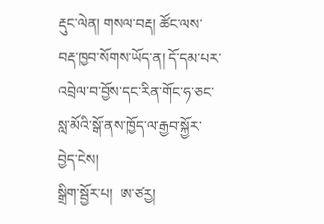རྡུང་ལེན། གསལ་བརྡ། ཚོང་ལས་བརྡ་ཁྱབ་སོགས་ཡོད་ན། དོ་དམ་པར་འབྲེལ་བ་བྱོས་དང་རིན་གོང་ཧ་ཅང་སླ་མོའི་སྒོ་ནས་ཁྱོད་ལ་རྒྱབ་སྐྱོར་བྱེད་ངེས།
སྒྲིག་སྦྱོར་པ།  ཨ་ཙརྱ།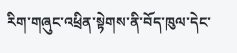རིག་གཞུང་འཕྲིན་སྟེགས་ནི་བོད་ཁུལ་དེང་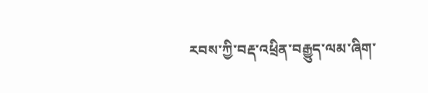རབས་ཀྱི་བརྡ་འཕྲིན་བརྒྱུད་ལམ་ཞིག་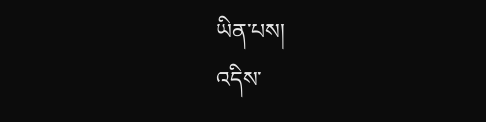ཡིན་པས།
འདིས་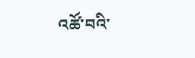འཚོ་བའི་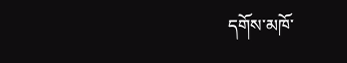དགོས་མཁོ་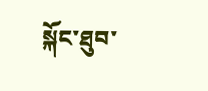སྐོང་ཐུབ་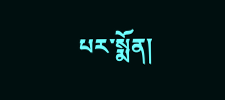པར་སྨོན།